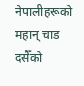नेपालीहरूको महान् चाड दसैँको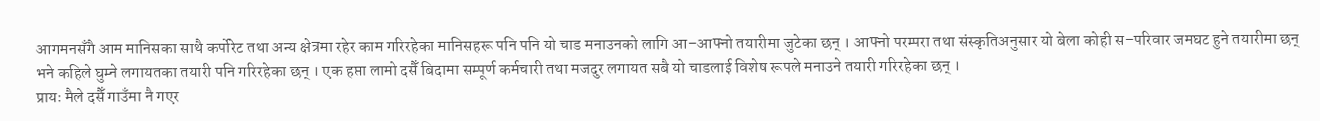आगमनसँगै आम मानिसका साथै कर्पोरेट तथा अन्य क्षेत्रमा रहेर काम गरिरहेका मानिसहरू पनि पनि यो चाड मनाउनको लागि आ–आफ्नो तयारीमा जुटेका छन् । आफ्नो परम्परा तथा संस्कृतिअनुसार यो बेला कोही स–परिवार जमघट हुने तयारीमा छन् भने कहिले घुम्ने लगायतका तयारी पनि गरिरहेका छन् । एक हप्ता लामो दसैँ बिदामा सम्पूर्ण कर्मचारी तथा मजदुर लगायत सबै यो चाडलाई विशेष रूपले मनाउने तयारी गरिरहेका छन् ।
प्रायः मैले दसैँ गाउँमा नै गएर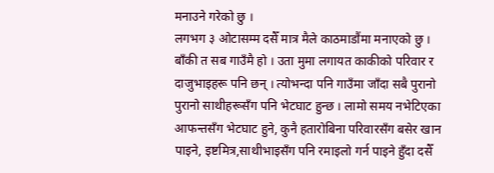मनाउने गरेको छु ।
लगभग ३ ओटासम्म दसैँ मात्र मैले काठमाडौंमा मनाएको छु । बाँकी त सब गाउँमै हो । उता मुमा लगायत काकीको परिवार र दाजुभाइहरू पनि छन् । त्योभन्दा पनि गाउँमा जाँदा सबै पुरानो पुरानो साथीहरूसँग पनि भेटघाट हुन्छ । लामो समय नभेटिएका आफन्तसँग भेटघाट हुने, कुनै हतारोबिना परिवारसँग बसेर खान पाइने, इष्टमित्र,साथीभाइसँग पनि रमाइलो गर्न पाइने हुँदा दसैँ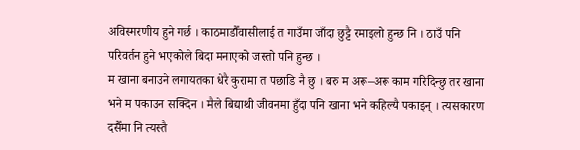अविस्मरणीय हुने गर्छ । काठमाडौँवासीलाई त गाउँमा जाँदा छुट्टै रमाइलो हुन्छ नि । ठाउँ पनि परिवर्तन हुने भएकोले बिदा मनाएको जस्तो पनि हुन्छ ।
म खाना बनाउने लगायतका धेरै कुरामा त पछाडि नै छु । बरु म अरू–अरू काम गरिदिन्छु तर खाना भने म पकाउन सक्दिन । मैले बिद्याथी जीवनमा हुँदा पनि खाना भने कहिल्यै पकाइन् । त्यसकारण दसैँमा नि त्यस्तै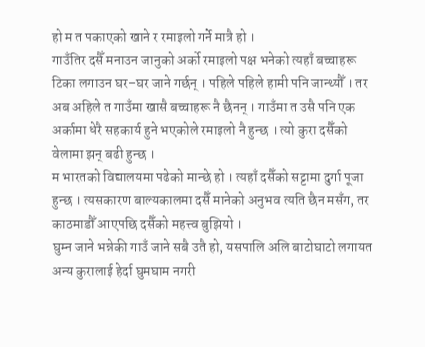हो म त पकाएको खाने र रमाइलो गर्ने मात्रै हो ।
गाउँतिर दसैँ मनाउन जानुको अर्को रमाइलो पक्ष भनेको त्यहाँ बच्चाहरू टिका लगाउन घर–घर जाने गर्छन् । पहिले पहिले हामी पनि जान्थ्यौँ । तर अब अहिले त गाउँमा खासै बच्चाहरू नै छैनन् । गाउँमा त उसै पनि एक अर्कामा धेरै सहकार्य हुने भएकोले रमाइलो नै हुन्छ । त्यो कुरा दसैँको वेलामा झन् बढी हुन्छ ।
म भारतको विद्यालयमा पढेको मान्छे हो । त्यहाँ दसैँको सट्टामा दुर्गा पूजा हुन्छ । त्यसकारण बाल्यकालमा दसैँ मानेको अनुभव त्यति छैन मसँग, तर काठमाडौँ आएपछि दसैँको महत्त्व बुझियो ।
घुम्न जाने भन्नेकी गाउँ जाने सबै उतै हो, यसपालि अलि बाटोघाटो लगायत अन्य कुरालाई हेर्दा घुमघाम नगरी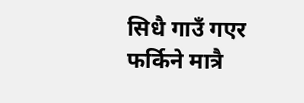सिधै गाउँ गएर फर्किने मात्रै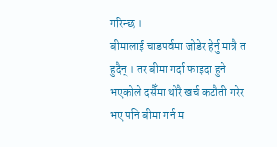गरिन्छ ।
बीमालाई चाडपर्वमा जोडेर हेर्नु मात्रै त हुदैन् । तर बीमा गर्दा फाइदा हुने भएकोले दसैँमा थोरै खर्च कटौती गरेर भए पनि बीमा गर्न म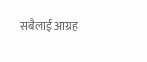सबैलाई आग्रह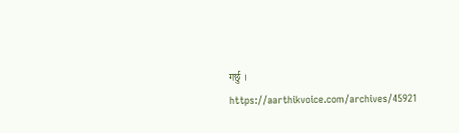गर्छु ।
https://aarthikvoice.com/archives/45921